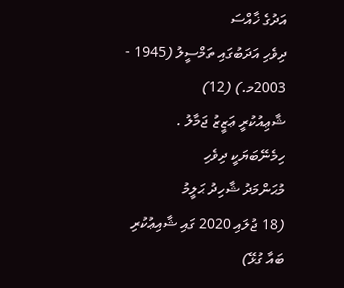އަދުގެ ޚާއްސަ
ދިވެހި އަދަބުގައި ތަމްސީލު (1945 - 2003މ.) (12)
ޝާޢިއުކުރީ ޢަޒީޒު ޖަމާލު . ހިމެނޭބަޔަކީ ދިވެހި
މުޙަންމަދު ޝާހިދު ޙަލީމު
(18 ޖުލައި 2020 ގައި ޝާއިޢުކުރި ބައާ ގުޅޭ)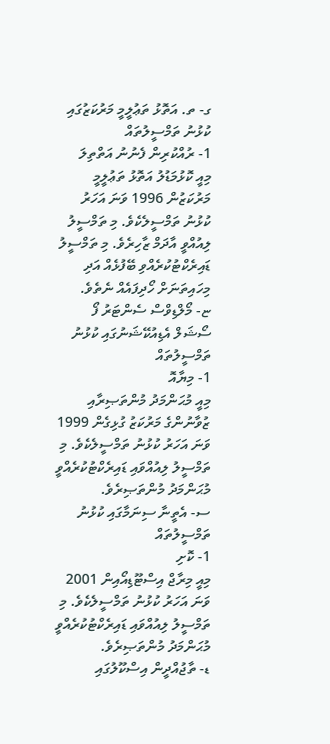ގ- ތ. އަތޮޅު ތަޢުލީމީ މަރުކަޒުގައި ކުޅުނު ތަމްސީލުތައް
1- ރުއްކުރިން ފެނުނު އަތްތިލަ
މިއީ ކޮޅުމަޑުލު އަތޮޅު ތަޢުލީމީ މަރުކަޒުން 1996 ވަނަ އަހަރު ކުޅުނު ތަމްސީލެކެވެ. މި ތަމްސީލު ލިއުއްވީ އާދަމް ޒާހިރެވެ. މި ތަމްސީލު ޑައިރެކްޓުކުރެއްވި ބޭފުޅެއް އަދި މިހައިތަނަށް ހޯދިފައެއް ނެތެވެ.
ޏ- މޯލްޑިވްސް ސެންޓަރު ފޯ ސޯޝަލް އެޑިއުކޭޝަނުގައި ކުޅުނު ތަމްސީލުތައް
1- މިޔާއޮ
މިއީ މުޙަންމަދު މުންތަޞިރާއި ޒުވާނުންގެ މަރުކަޒު ގުޅިގެން 1999 ވަނަ އަހަރު ކުޅުނު ތަމްސީލެކެވެ. މި ތަމްސީލު ލިއުއްވައި ޑައިރެކްޓުކުރެއްވީ މުޙަންމަދު މުންތަޞިރެވެ.
ސ- އެތީނާ ސިނަމާގައި ކުޅުނު ތަމްސީލުތައް
1- ކޮށި
މިއީ މިރާޖް އިސްޓޫޑިއޯއިން 2001 ވަނަ އަހަރު ކުޅުނު ތަމްސީލެކެވެ. މި ތަމްސީލު ލިއުއްވައި ޑައިރެކްޓުކުރެއްވީ މުޙަންމަދު މުންތަޞިރެވެ.
ޑ- ތާޖުއްދީން އިސްކޫލުގައި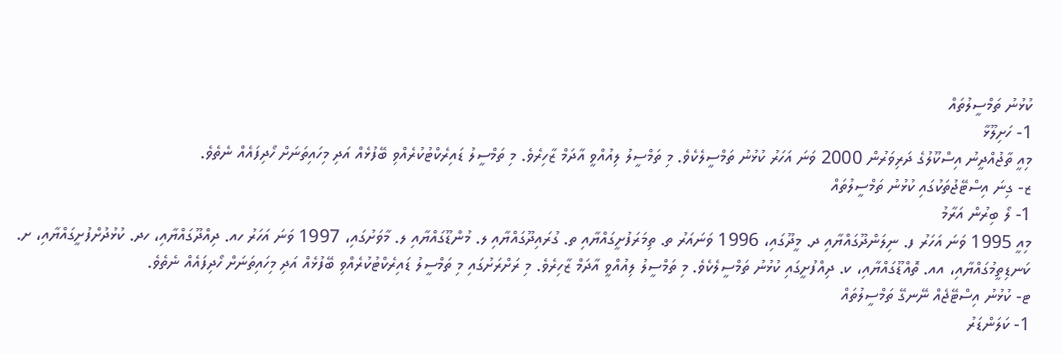ކުޅުނު ތަމްސީލުތައް
1- ހަށިލޫޅާ
މިއީ ތާޖުއްދީނު އިސްކޫލުގެ ދަރިވަރުން 2000 ވަނަ އަހަރު ކުޅުނު ތަމްސީލެކެވެ. މި ތަމްސީލު ލިއުއްވީ އާދަމް ޒާހިރެވެ. މި ތަމްސީލު ޑައިރެކްޓުކުރެއްވި ބޭފުޅެއް އަދި މިހައިތަނަށް ހޯދިފައެއް ނެތެވެ.
ޒ- ގިނަ އިސްޓޭޖުތަކުގައި ކުޅުނު ތަމްސީލުތައް
1- ލޯ ބިރުން އަރާމު
މިއީ 1995 ވަނަ އަހަރު ފ. ނިލަންދޫގައްޔާއި ދ. މީދޫގައި، 1996 ވަނައަރު ތ. ތިމަރަފުށީގައްޔާއި ތ. ގުރައިދޫގައްޔާއި ލ. މުންޑޫގައްޔާއި ލ. މާވަށުގައި، 1997 ވަނަ އަހަރު ހއ. ދިއްދޫގައްޔާއި، ހދ. ކުޅުދުށްފުށީގައްޔާއި، ށ. ކަނޑިތީމުގައްޔާއި، އއ. ތޮއްޑޫގައްޔާއި، ކ. ދިއްފުށީގައި ކުޅުނު ތަމްސީލެކެވެ. މި ތަމްސީލު ލިއުއްވީ އާދަމް ޒާހިރެވެ. މި ރަށްރަށުގައި މި ތަމްސީލު ޑައިރެކްޓުކުރެއްވި ބޭފުޅެއް އަދި މިހައިތަނަށް ހޯދިފައެއް ނެތެވެ.
ޓ- ކުޅުނު އިސްޓޭޖެއް ނޭނގޭ ތަމްސީލުތައް
1- ކަލަންޑަރު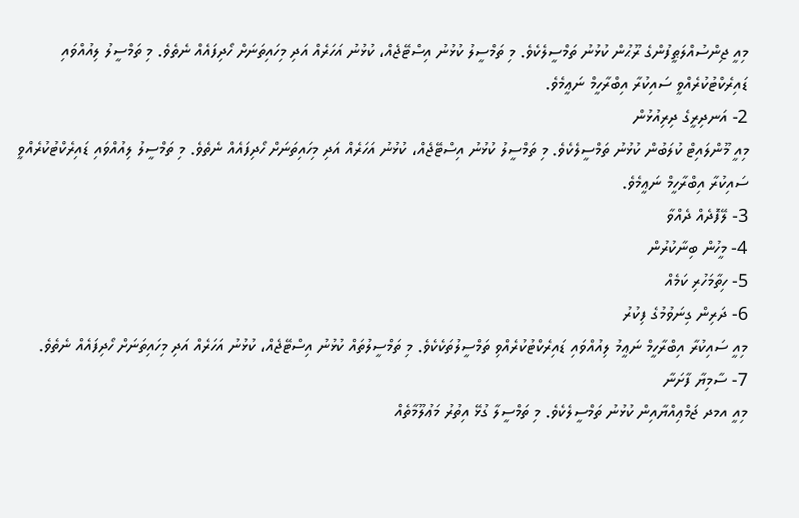މިއީ ޖިންސުއްލަޠީފުންގެ ރޫޙުން ކުޅުނު ތަމްސީލެކެވެ. މި ތަމްސީލު ކުޅުނު އިސްޓޭޖެއް، ކުޅުނު އަހަރެއް އަދި މިހައިތަނަށް ހޯދިފައެއް ނެތެވެ. މި ތަމްސީލު ލިއުއްވައި ޑައިރެކްޓުކުރެއްވީ ސައިކުރާ އިބްރާހީމް ނަޢީމެވެ.
2- އަނދިރީގެ ދިރިއުޅުން
މިއީ މޫންލައިޓް ކުލަބުން ކުޅުނު ތަމްސީލެކެވެ. މި ތަމްސީލު ކުޅުނު އިސްޓޭޖެއް، ކުޅުނު އަހަރެއް އަދި މިހައިތަނަށް ހޯދިފައެއް ނެތެވެ. މި ތަމްސީލު ލިއުއްވައި ޑައިރެކްޓުކުރެއްވީ ސައިކުރާ އިބްރާހީމް ނަޢީމެވެ.
3- ލޭފޮދެއް ދެއްވާ
4- މީހުން ބިނާކުރުން
5- ހިތާމަހުރި ކަމެއް
6- ދަރިން ގިނަވުމުގެ ފިކުރު
މިއީ ސައިކުރާ އިބްރާހީމް ނަޢީމު ލިއުއްވައި ޑައިރެކްޓުކުރެއްވި ތަމްސީލުތަކެކެވެ. މި ތަމްސީލުތައް ކުޅުނު އިސްޓޭޖެއް، ކުޅުނު އަހަރެއް އަދި މިހައިތަނަށް ހޯދިފައެއް ނެތެވެ.
7- ސާމިޔާ ފާށަނާ
މިއީ އމދ ޖަމްޢިއްޔާއިން ކުޅުނު ތަމްސީލެކެވެ. މި ތަމްސީލާ ގުޅޭ އިތުރު މަޢުލޫމާތެއް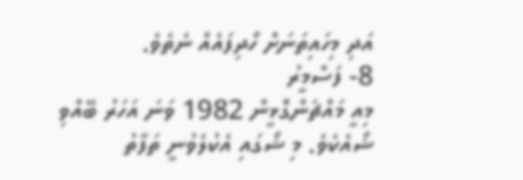އަދި މިހައިތަނަށް ހޯދިފައެއް ނެތެވެ.
8- ފަސްމީރު
މިއީ މައްޗަންގޮޅީން 1982 ވަނަ އަހަރު ބޭއްވި ޝޯއެކެވެ. މި ޝޯގައި އެކުލެވުނީ ތަފާތު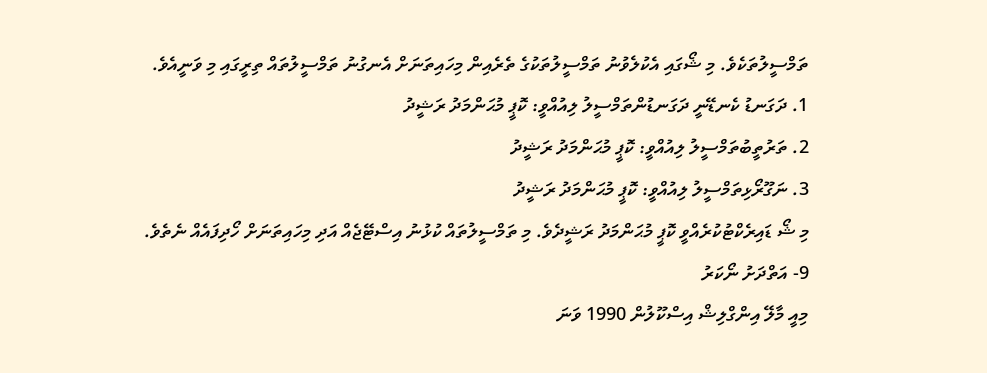ތަމްސީލުތަކެވެ. މި ޝޯގައި އެކުލެވުނު ތަމްސީލުތަކުގެ ތެރެއިން މިހައިތަނަށް އެނގުނު ތަމްސީލުތައް ތިރީގައި މި ވަނީއެވެ.
1. ދަގަނޑު ކެނޑޭނީ ދަގަނޑުންތަމްސީލު ލިއުއްވީ: ކޮޕީ މުޙަންމަދު ރަޝީދު
2. ތަރުތީބުތަމްސީލު ލިއުއްވީ: ކޮޕީ މުޙަންމަދު ރަޝީދު
3. ނަގޫރޯޅިތަމްސީލު ލިއުއްވީ: ކޮޕީ މުޙަންމަދު ރަޝީދު
މި ޝޯ ޑައިރެކްޓުކުރެއްވީ ކޮޕީ މުޙަންމަދު ރަޝީދެވެ. މި ތަމްސީލުތައް ކުޅުނު އިސްޓޭޖެއް އަދި މިހައިތަނަށް ހޯދިފައެއް ނެތެވެ.
9- އަތްދަށު ނޯކަރު
މިއީ މާލޭ އިންގްލިޝް އިސްކޫލުން 1990 ވަނަ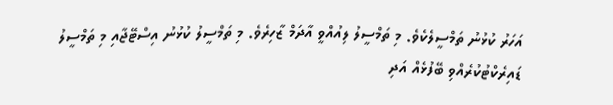އަހަރު ކުޅުނު ތަމްސީލެކެވެ. މި ތަމްސީލު ލިއުއްވީ އާދަމް ޒާހިރެވެ. މި ތަމްސީލު ކުޅުނު އިސްޓޭޖާއި މި ތަމްސީލު ޑައިރެކްޓުކުރެއްވި ބޭފުޅެއް އަދި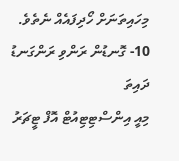މިހައިތަނަށް ހޯދިފައެއް ނެތެވެ.
10- ގޮނޑުން ރަންވި ރަންގަނޑު ދައިތަ
މިއީ އިންސްޓިޓިއުޓް އޮފް ޓީޗަރު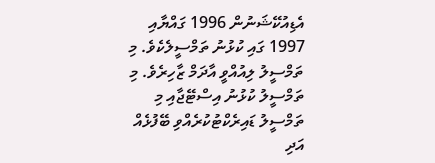އެޑިއުކޭޝަނުން 1996 ގައްޔާއި 1997 ގައި ކުޅުނު ތަމްސީލެކެވެ. މި ތަމްސީލު ލިއުއްވީ އާދަމް ޒާހިރެވެ. މި ތަމްސީލު ކުޅުނު އިސްޓޭޖާއި މި ތަމްސީލު ޑައިރެކްޓުކުރެއްވި ބޭފުޅެއް އަދި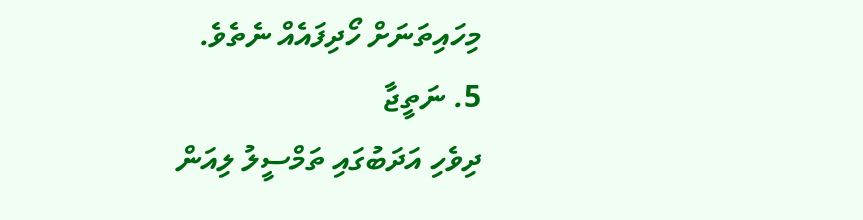މިހައިތަނަށް ހޯދިފައެއް ނެތެވެ.
5. ނަތީޖާ
ދިވެހި އަދަބުގައި ތަމްސީލު ލިއަން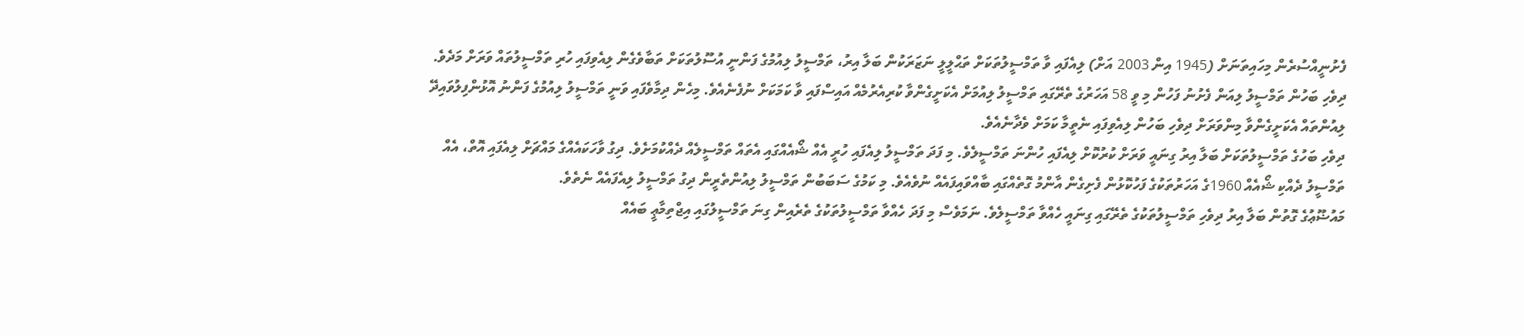ފެށުނީއްސުރެން މިހައިތަނަށް (1945 އިން 2003 އަށް) ލިއެފައި ވާ ތަމްސީލުތަކަށް ތަޙްލީލީ ނަޒަރަކުން ބަލާ އިރު، ތަމްސީލު ލިއުމުގެ ފަންނީ އުސޫލުތަކަށް ތަބާވެގެން ލިއެވިފައި ހުރި ތަމްސީލުތައް ވަރަށް މަދެވެ. ދިވެހި ބަހުން ތަމްސީލު ލިއަން ފެށުނު ފަހުން މި ވީ 58 އަހަރުގެ ތެރޭގައި ތަމްސީލު ލިއުމަށް އެކަށީގެންވާ ކުރިއެރުމެއް އައިސްފައި ވާ ކަމަކަށް ނުފެނެއެވެ. މިހެން ދިމާވެފައި ވަނީ ތަމްސީލު ލިއުމުގެ ފަންނު އޮޅުންފިލުވައިދޭ ލިއުންތައް އެކަށީގެންވާ މިންވަރަށް ދިވެހި ބަހުން ލިއެވިފައި ނެތީމާ ކަމަށް ވެދާނެއެވެ.
ދިވެހި ބަހުގެ ތަމްސީލުތަކަށް ބަލާ އިރު ގިނައީ ވަރަށް ކުރުކޮށް ލިއެފައި ހުންނަ ތަމްސީލެވެ. މި ފަދަ ތަމްސީލު ލިއެފައި ހުރީ އެއް ޝޯއެއްގައި އެތައް ތަމްސީލެއް ދެއްކުމަށެވެ. ދިގު ވާހަކައެއްގެ މައްޗަށް ލިއެފައި އޮތް، އެއް ތަމްސީލު ދެއްކި ޝޯއެއް 1960ގެ އަހަރުތަކުގެ ފަހުކޮޅުން ފެށިގެން އާންމު ގޮތެއްގައި ބާއްވައިފައެއް ނުވެއެވެ. މި ކަމުގެ ސަބަބުން ތަމްސީލު ލިއުންތެރީން ދިގު ތަމްސީލު ލިއެފައެއް ނެތެވެ.
މައުޟޫޢުގެ ގޮތުން ބަލާ އިރު ދިވެހި ތަމްސީލުތަކުގެ ތެރޭގައި ގިނައީ ހެއްވާ ތަމްސީލެވެ. ނަމަވެސް މި ފަދަ ހެއްވާ ތަމްސީލުތަކުގެ ތެރެއިން ގިނަ ތަމްސީލުގައި އިޖްތިމާޢީ ބައެއް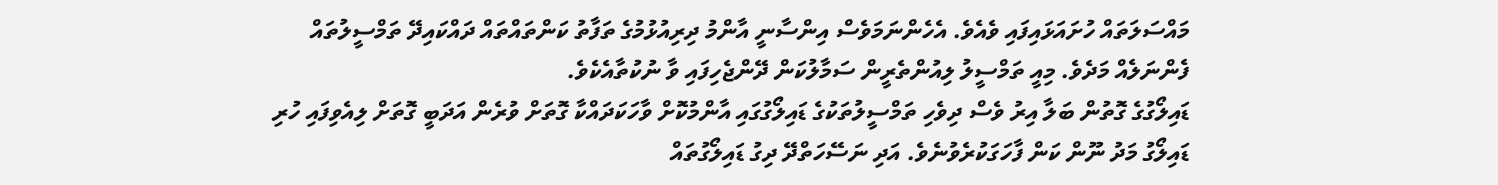މައްސަލަތައް ހުށައަޅައިފައި ވެއެވެ. އެހެންނަމަވެސް އިންސާނީ އާންމު ދިރިއުޅުމުގެ ތަފާތު ކަންތައްތައް ދައްކައިދޭ ތަމްސީލުތައް ފެންނަލެއް މަދެވެ. މިއީ ތަމްސީލު ލިއުންތެރީން ސަމާލުކަން ދޭންޖެހިފައި ވާ ނުކުތާއެކެވެ.
ޑައިލޯގުގެ ގޮތުން ބަލާ އިރު ވެސް ދިވެހި ތަމްސީލުތަކުގެ ޑައިލޯގުގައި އާންމުކޮށް ވާހަކަދައްކާ ގޮތަށް ވުރެން އަދަބީ ގޮތަށް ލިއެވިފައި ހުރި ޑައިލޯގު މަދު ނޫން ކަން ފާހަގަކުރެވުނެވެ. އަދި ނަސޭހަތްދޭ ދިގު ޑައިލޯގުތައް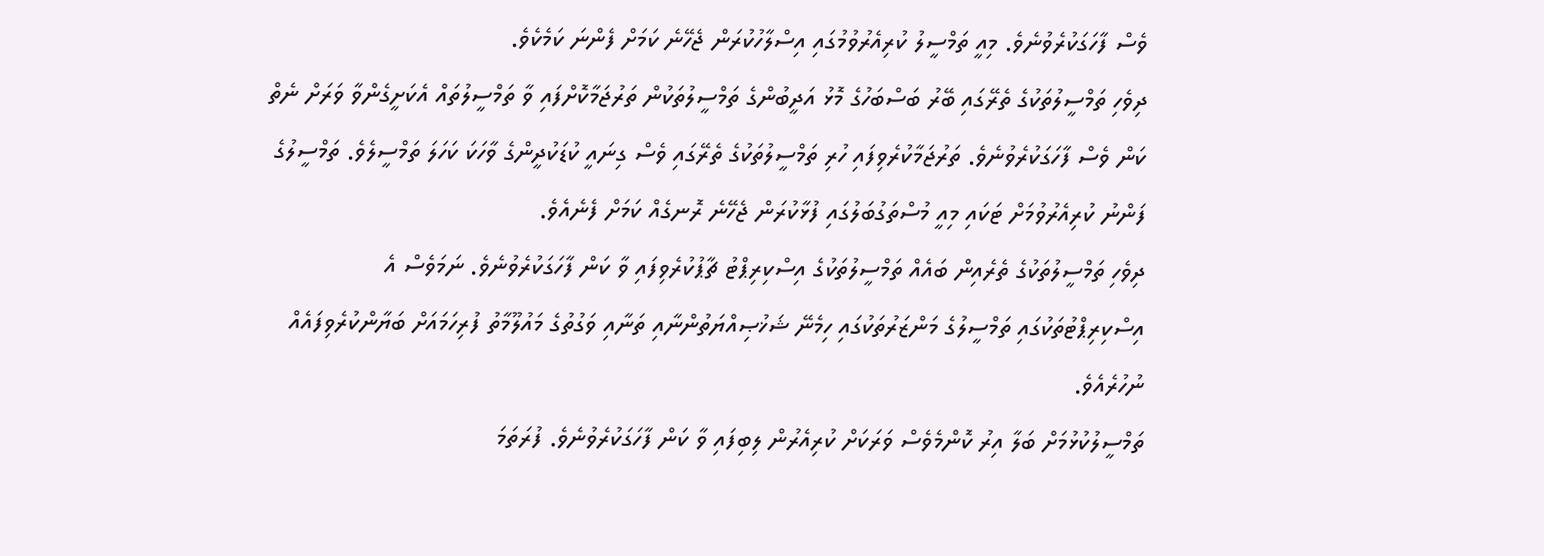ވެސް ފާހަގަކުރެވުނެވެ. މިއީ ތަމްސީލު ކުރިއެރުވުމުގައި އިސްލާހުކުރަން ޖެހޭނެ ކަމަށް ފެންނަ ކަމެކެވެ.
ދިވެހި ތަމްސީލުތަކުގެ ތެރޭގައި ބޭރު ބަސްބަހުގެ މޮޅު އަދީބުންގެ ތަމްސީލުތަކުން ތަރުޖަމާކޮށްފައި ވާ ތަމްސީލުތައް އެކަށީގެންވާ ވަރަށް ނެތް ކަން ވެސް ފާހަގަކުރެވުނެވެ. ތަރުޖަމާކުރެވިފައި ހުރި ތަމްސީލުތަކުގެ ތެރޭގައި ވެސް ގިނައީ ކުޑަކުދީންގެ ވާހަކަ ކަހަލަ ތަމްސީލެވެ. ތަމްސީލުގެ ފަންނު ކުރިއެރުވުމަށް ޓަކައި މިއީ މުސްތަގުބަލުގައި ފުޅާކުރަން ޖެހޭނެ ރޮނގެއް ކަމަށް ފެނެއެވެ.
ދިވެހި ތަމްސީލުތަކުގެ ތެރެއިން ބައެއް ތަމްސީލުތަކުގެ އިސްކިރިޕްޓު ޗާޕުކުރެވިފައި ވާ ކަން ފާހަގަކުރެވުނެވެ. ނަމަވެސް އެ އިސްކިރިޕްޓުތަކުގައި ތަމްސީލުގެ މަންޒަރުތަކުގައި ހިމެނޭ ޝަޚުޞިއްޔަތުންނާއި ތަނާއި ވަގުތުގެ މައުލޫމާތު ފުރިހަމައަށް ބަޔާންކުރެވިފައެއް ނުހުރެއެވެ.
ތަމްސީލުކުޅުމަށް ބަލާ އިރު ކޮންމެވެސް ވަރަކަށް ކުރިއެރުން ލިބިފައި ވާ ކަން ފާހަގަކުރެވުނެވެ. ފުރަތަމަ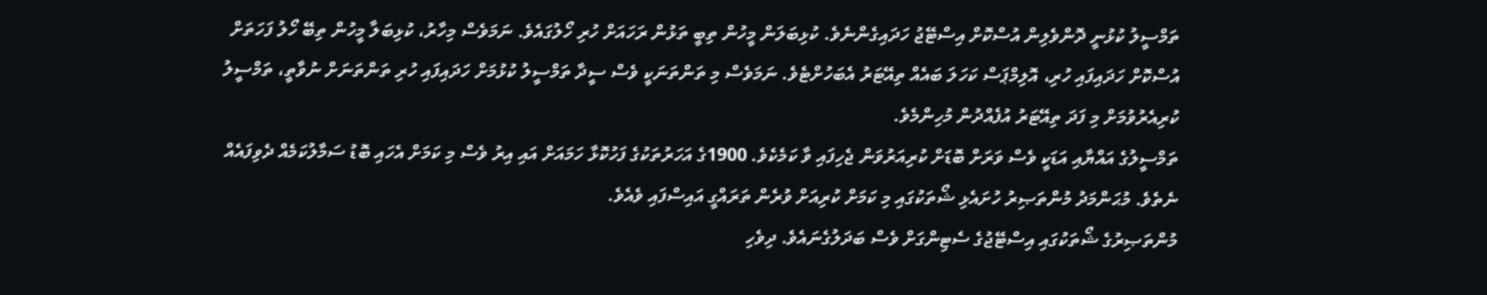ތަމްސީލު ކުޅުނީ ދޮންވެލިން އުސްކޮށް އިސްޓޭޖު ހަދައިގެންނެވެ. ކުޅިބަލަން މީހުން ތިބީ ތަޅުން ރަހައަށް ހުރި ހޯލުގައެވެ. ނަމަވެސް މިހާރު، ކުޅިބަލާ މީހުން ތިބޭ ހޯލު ފަހަތަށް އުސްކޮށް ހަދައިފައި ހުރި، އޮލިމްޕަސް ކަހަލަ ބައެއް ތިއޭޓަރު އެބަހުށްޓެވެ. ނަމަވެސް މި ތަންތަނަކީ ވެސް ސީދާ ތަމްސީލު ކުޅުމަށް ހަދައިފައި ހުރި ތަންތަނަށް ނުވާތީ، ތަމްސީލު ކުރިއެރުވުމަށް މި ފަދަ ތިއޭޓަރު އުފެއްދުން މުހިންމެވެ.
ތަމްސީލުގެ އައްޔާއި އަޑަކީ ވެސް ވަރަށް ބޮޑަށް ކުރިއަރުވަން ޖެހިފައި ވާ ކަމެކެވެ. 1900ގެ އަހަރުތަކުގެ ފަހުކޮޅާ ހަމައަށް އައި އިރު ވެސް މި ކަމަށް އެހައި ބޮޑު ސަމާލުކަމެއް ދެވިފައެއް ނެތެވެ. މުޙަންމަދު މުންތަޞިރު ހުށައެޅި ޝޯތަކުގައި މި ކަމަށް ކުރިއަށް ވުރެން ތަރައްގީ އައިސްފައި ވެއެވެ.
މުންތަޞިރުގެ ޝޯތަކުގައި އިސްޓޭޖުގެ ސެޓިންގަށް ވެސް ބަދަލުގެނައެވެ. ދިވެހި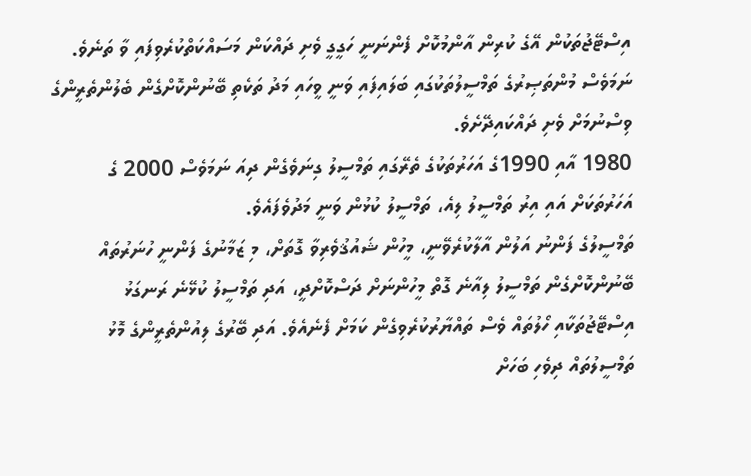އިސްޓޭޖުތަކުން އޭގެ ކުރިން އާންމުކޮށް ފެންނަނީ ހަގީގީ ވެށި ދައްކަން މަސައްކަތްކުރެވިފައި ވާ ތަނެވެ. ނަމަވެސް މުންތަޞިރުގެ ތަމްސީލުތަކުގައި ބަލައިފައި ވަނީ ވީހައި މަދު ތަކެތި ބޭނުންކޮށްގެން ބެލުންތެރީންގެ ވިސްނުމަށް ވެށި ދައްކައިދޭށެވެ.
1980 އާއި 1990ގެ އަހަރުތަކުގެ ތެރޭގައި ތަމްސީލު ގިނަވެގެން ދިއަ ނަމަވެސް 2000 ގެ އަހަރުތަކަށް އައި އިރު ތަމްސީލު ލިއެ، ތަމްސީލު ކުޅުން ވަނީ މަދުވެފައެވެ.
ތަމްސީލުގެ ފަންނު އަލުން އާލާކުރެވޭނީ، މީހުން ޝައުޤުވެރިވާ ގޮތަށް، މި ޒަމާނުގެ ފަންނީ ހުނަރުތައް ބޭނުންކޮށްގެން ތަމްސީލު ލިއާނެ ގޮތް މީހުންނަށް ދަސްކޮށްދީ، އަދި ތަމްސީލު ކުޅޭނެ ރަނގަޅު އިސްޓޭޖުތަކާއި ހޯލުތައް ވެސް ތައްޔާރުކުރެވިގެން ކަމަށް ފެނެއެވެ. އަދި ބޭރުގެ ލިއުންތެރީންގެ މޮޅު ތަމްސީލުތައް ދިވެހި ބަހަށް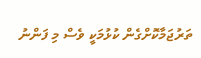ތަރުޖަމާކޮށްގެން ކުޅުމަކީ ވެސް މި ފަންނު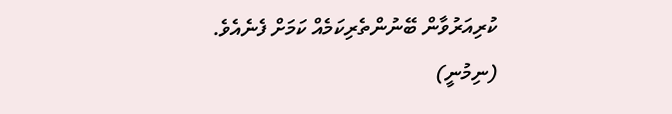ކުރިއަރުވާން ބޭނުންތެރިކަމެއް ކަމަށް ފެނެއެވެ.
(ނިމުނީ)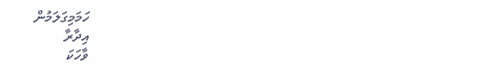ހަމަމިގަލަމުން
އިދާރާ
ވާހަކަ